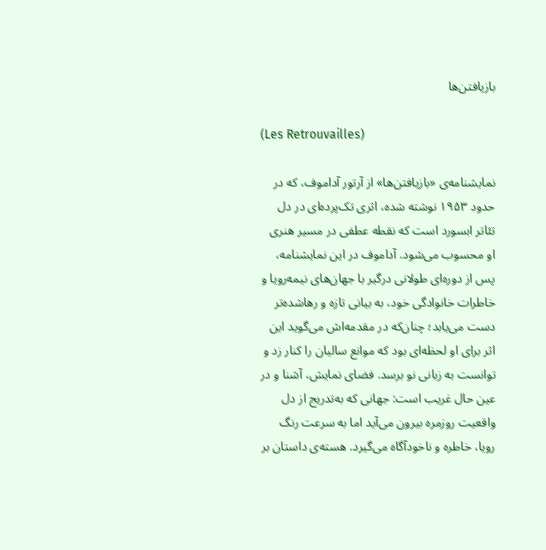بازیافتن‌ها

(Les Retrouvailles)

نمایشنامه‌ی «بازیافتن‌ها» از آرتور آداموف، که در حدود ۱۹۵۳ نوشته شده، اثری تک‌پرده‌ای در دل تئاتر ابسورد است که نقطه عطفی در مسیر هنری او محسوب می‌شود. آداموف در این نمایشنامه، پس از دوره‌ای طولانی درگیر با جهان‌های نیمه‌رویا و خاطرات خانوادگی خود، به بیانی تازه و رهاشده‌تر دست می‌یابد؛ چنان‌که در مقدمه‌اش می‌گوید این اثر برای او لحظه‌ای بود که موانع سالیان را کنار زد و توانست به زبانی نو برسد. فضای نمایش، آشنا و در عین حال غریب است: جهانی که به‌تدریج از دل واقعیت روزمره بیرون می‌آید اما به سرعت رنگ رویا، خاطره و ناخودآگاه می‌گیرد. هسته‌ی داستان بر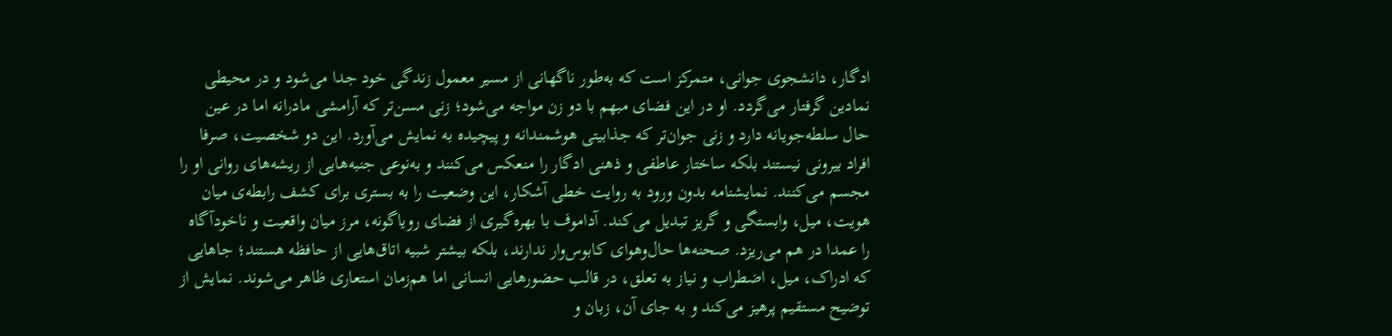ادگار، دانشجوی جوانی، متمرکز است که به‌طور ناگهانی از مسیر معمول زندگی خود جدا می‌شود و در محیطی نمادین گرفتار می‌گردد. او در این فضای مبهم با دو زن مواجه می‌شود؛ زنی مسن‌تر که آرامشی مادرانه اما در عین حال سلطه‌جویانه دارد و زنی جوان‌تر که جذابیتی هوشمندانه و پیچیده به نمایش می‌آورد. این دو شخصیت، صرفا افراد بیرونی نیستند بلکه ساختار عاطفی و ذهنی ادگار را منعکس می‌کنند و به‌نوعی جنبه‌هایی از ریشه‌های روانی او را مجسم می‌کنند. نمایشنامه بدون ورود به روایت خطی آشکار، این وضعیت را به بستری برای کشف رابطه‌ی میان هویت، میل، وابستگی و گریز تبدیل می‌کند. آداموف با بهره‌گیری از فضای رویاگونه، مرز میان واقعیت و ناخودآگاه را عمدا در هم می‌ریزد. صحنه‌ها حال‌وهوای کابوس‌وار ندارند، بلکه بیشتر شبیه اتاق‌هایی از حافظه هستند؛ جاهایی که ادراک، میل، اضطراب و نیاز به تعلق، در قالب حضورهایی انسانی اما هم‌زمان استعاری ظاهر می‌شوند. نمایش از توضیح مستقیم پرهیز می‌کند و به جای آن، زبان و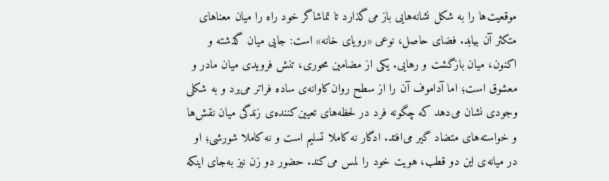موقعیت‌ها را به شکل نشانه‌هایی باز می‌گذارد تا تماشاگر خود راه را میان معناهای متکثر آن بیابد. فضای حاصل، نوعی «رویای خانه» است: جایی میان گذشته و اکنون، میان بازگشت و رهایی. یکی از مضامین محوری، تنش فرویدی میان مادر و معشوق است؛ اما آداموف آن را از سطح روان‌کاوانه‌ی ساده فراتر می‌برد و به شکلی وجودی نشان می‌دهد که چگونه فرد در لحظه‌های تعیین‌کننده‌ی زندگی میان نقش‌ها و خواسته‌های متضاد گیر می‌افتد. ادگار نه کاملا تسلیم است و نه کاملا شورشی؛ او در میانه‌ی این دو قطب، هویت خود را لمس می‌کند. حضور دو زن نیز به‌جای اینکه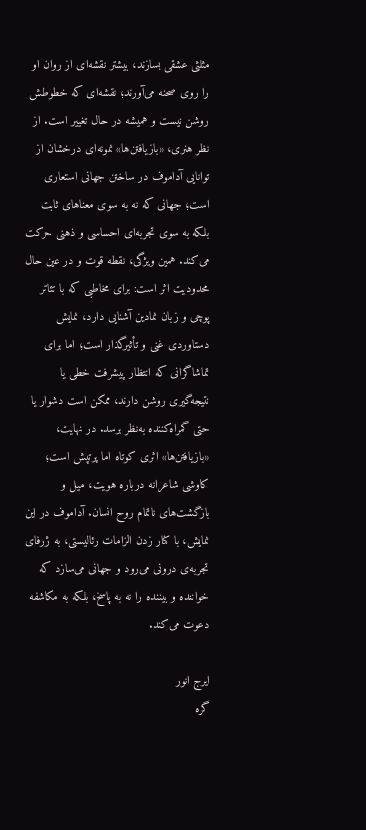مثلثی عشقی بسازند، بیشتر نقشه‌ای از روان او را روی صحنه می‌آورند؛ نقشه‌ای که خطوطش روشن نیست و همیشه در حال تغییر است. از نظر هنری، «بازیافتن‌ها» نمونه‌ای درخشان از توانایی آداموف در ساختن جهانی استعاری است؛ جهانی که نه به سوی معناهای ثابت بلکه به سوی تجربه‌ای احساسی و ذهنی حرکت می‌کند. همین ویژگی، نقطه قوت و در عین حال محدودیت اثر است: برای مخاطبی که با تئاتر پوچی و زبان نمادین آشنایی دارد، نمایش دستاوردی غنی و تأثیرگذار است؛ اما برای تماشاگرانی که انتظار پیشرفت خطی یا نتیجه‌گیری روشن دارند، ممکن است دشوار یا حتی گمراه‌کننده به‌نظر برسد. در نهایت، «بازیافتن‌ها» اثری کوتاه اما پرتپش است؛ کاوشی شاعرانه درباره هویت، میل و بازگشت‌های ناتمام روح انسان. آداموف در این نمایش، با کنار زدن الزامات رئالیستی، به ژرفای تجربه‌ی درونی می‌رود و جهانی می‌سازد که خواننده و بیننده را نه به پاسخ، بلکه به مکاشفه دعوت می‌کند.

ایرج انور
گره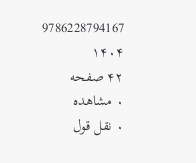9786228794167
۱۴۰۴
۴۲ صفحه
۰ مشاهده
۰ نقل قول